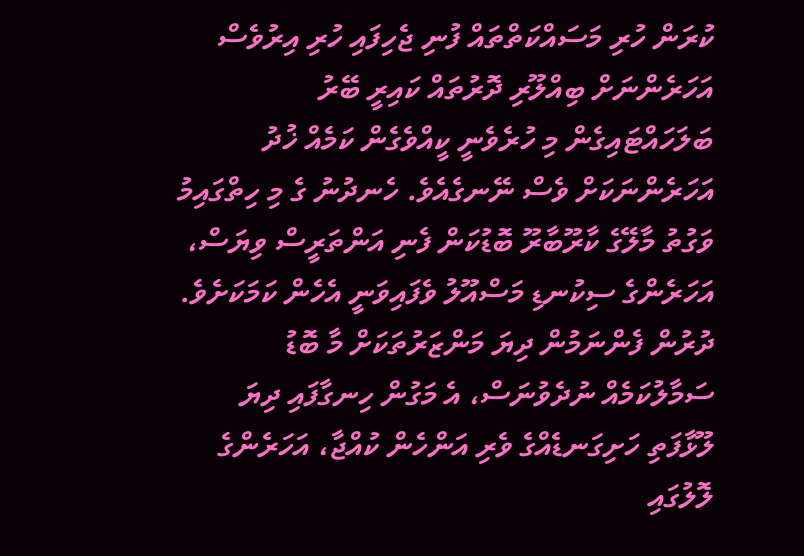ކުރަން ހުރި މަސައްކަތްތައް ފުނި ޖެހިފައި ހުރި އިރުވެސް އަހަރެންނަށް ބިއްލޫރި ދޮރުތައް ކައިރީ ބޭރު ބަލަހައްޓައިގެން މި ހުރެވެނީ ކީއްވެގެން ކަމެއް ޚުދު އަހަރެންނަކަށް ވެސް ނޭނގެއެވެ. ހެނދުނު ގެ މި ހިތްގައިމު ވަގުތު މާލޭގެ ކާރޫބާރޫ ބޮޑުކަން ފެނި އަންތަރީސް ވިޔަސް، އަހަރެންގެ ސިކުނޑި މަސްއޫލު ވެފައިވަނީ އެހެން ކަމަކަށެވެ. ދުރުން ފެންނަމުން ދިޔަ މަންޒަރުތަކަށް މާ ބޮޑު ސަމާލުކަމެއް ނުދެވުނަސް، އެ މަގުން ހިނގާފައި ދިޔަ ލޫޅާފަތި ހަށިގަނޑެއްގެ ވެރި އަންހެން ކުއްޖާ، އަހަރެންގެ ލޮލުގައި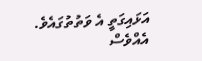އަޅައިގަތީ އެ ވަތުތުގައެވެ. އެއްވެސް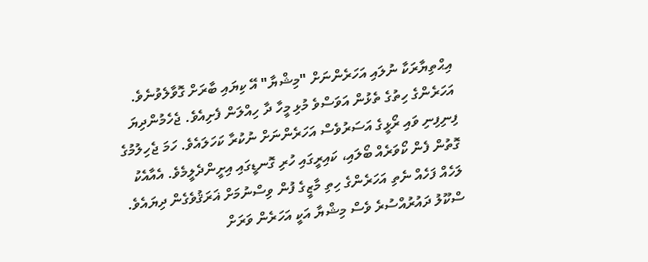އިޙްތިޔާރަކާ ނުލައި އަހަރެންނަށް "މިޝްޔާ" އޭ ކިޔައި ބާރަށް ގޮވާލެވުނެވެ.
އަހަރެންގެ ހިތުގެ ތެޅުން އަވަސްވެ މުޅި މީހާ ދާ ހިއްލަން ފެށިއެވެ. ޖެހެމުންދިޔަ ފިނިފިނި ވައި ރޯޅީގެ އަސަރުވެސް އަހަރެންނަށް ނުކުރާ ކަހަލައެވެ. ހަމަ ޖެހިލުމުގެ ގޮތުން ފެން ކޯވަރެއް ބޯލައި، ކައިރީގައި ހުރި ގޮނޑީގައި އިށީންދެލީމެވެ. އެއާއެކު ލަހެއް ފަހެއް ނެތި އަހަރެންގެ ހިތި މާޒީގެ ފުން ވިސްނުމަށް ޣަރަޤުވެގެން ދިޔައެވެ.
ސްކޫލު ދައުރުއްސުރެ ވެސް މިޝްޔާ އަކީ އަހަރެން ވަރަށް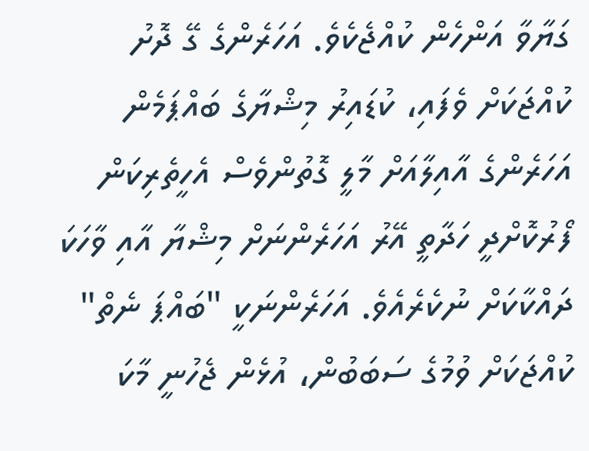ގަޔާވާ އަންހެން ކުއްޖެކެވެ. އަހަރެންގެ ގޭ ދޮށު ކުއްޖަކަށް ވެފައި، ކުޑައިރު މިޝްޔާގެ ބައްޕަމެން އަހަރެންގެ އާއިލާއަށް މާލީ ގޮތުންވެސް އެހީތެރިކަން ފޯރުކޮށްދީ ހަދާތީ އޭރު އަހަރެންނަށް މިޝްޔާ އާއި ވާހަކަ ދައްކާކަށް ނުކެރެއެވެ. އަހަރެންނަކީ "ބައްޕަ ނެތް" ކުއްޖަކަށް ވުމުގެ ސަބަބުން، އުޅެން ޖެހުނީ މާކަ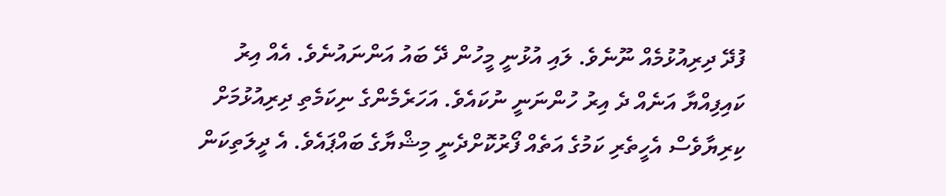ފުދޭ ދިރިއުޅުމެއް ނޫނެވެ. ލައި އުޅުނީ މީހުން ދޭ ބައު އަންނައުނެވެ. އެއް އިރު ކައިފިއްޔާ އަނެއް ދެ އިރު ހުންނަނީ ނުކައެވެ. އަހަރެމެންގެ ނިކަމެތި ދިރިއުޅުމަށް ކިރިޔާވެސް އެހީތެރި ކަމުގެ އަތެއް ފޯރުކޮށްދެނީ މިޝްޔާގެ ބައްޕައެވެ. އެ ދީލަތިކަން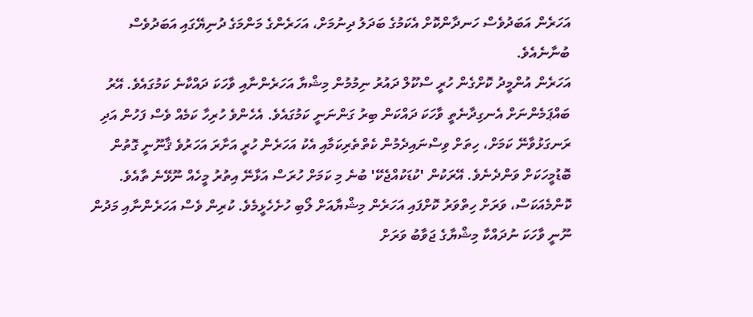އަހަރެން އަބަދުވެސް ހަނދާންކޮށް އެކަމުގެ ބަދަލު ދިނުމަށް، އަހަރެންގެ މަންމަގެ ދުނިޔޭގައި އަބަދުވެސް ބުނާނެއެވެ.
އަހަރެން އުންމީދު ކޮށްގެން ހުރީ ސްކޫލް ދައުރު ނިމުމުން މިޝްޔާ އަހަރެންނާއި ވާހަކަ ދައްކާނެ ކަމުގައެވެ. އޭރު ބައްޕަމެންނަށް އެނގިދާނެތީ ވާހަކަ ދައްކަން ބިރު ގަންނަނީ ކަމުގައެވެ. އެހެންވެ ހުރިހާ ކަމެއް ވެސް ފަހުން އަދި ރަނގަޅުވާނޭ ކަމަށް، ހިތަށް ވިސްނައިދެމުން ކެތްތެރިކަމާއި އެކު އަހަރެން ހުރީ އަށާރަ އަހަރުވެ ޤާނޫނީ ގޮތުން ބޮޑުމީހަކަށް ވަންދެނެވެ. އޭރަކުން 'ކުޑަކުއްޖެކޭ' ބުނެ މި ކަމަށް ހުރަސް އަޅާނޭ އިތުރު މީހެއް ނޫޅޭނެ ތާއެވެ.
ކޮންމެއަކަސް، ވަރަށް ހިތްވަރު ކޮށްފައި އަހަރެން މިޝްޔާއަށް ލޯބި ހުށެހެޅީމެވެ. ކުރިން ވެސް އަހަރެންނާއި މަދުން ނޫނީ ވާހަކަ ނުދައްކާ މިޝްޔާގެ ޖަވާބު ވަރަށް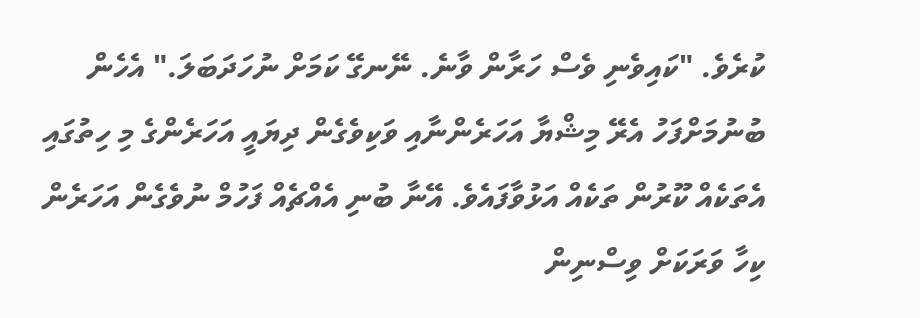ކުރެވެ. "ކައިވެނި ވެސް ހަރާން ވާނެ. ނޭނގޭ ކަމަށް ނުހަދަބަލަ." އެހެން ބުނުމަށްފަހު އެރޭ މިޝްޔާ އަހަރެންނާއި ވަކިވެގެން ދިޔައީ އަހަރެންގެ މި ހިތުގައި އެތަކެއް ކޫރުން ތަކެއް އަޅުވާފައެވެ. އޭނާ ބުނި އެއްޗެއް ފަހުމް ނުވެގެން އަހަރެން ކިހާ ވަރަކަށް ވިސްނިން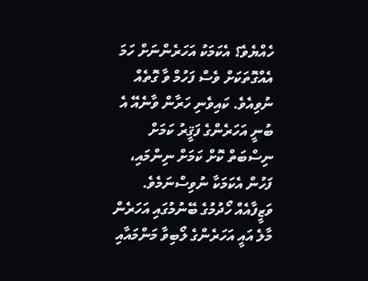ހެއްޔެވެ؟ އެކަމަކު އަހަރެންނަށް ހަމަ އެއްގޮތަކަށް ވެސް ފަހުމް ވާ ގޮތެއް ނުވިއެވެ. ކައިވެނި ހަރާން ވާނެއޭ އެ ބުނީ އަހަރެންގެ ފަޤީރު ކަމަށް ނިސްބަތް ކޮށް ކަމަށް ނިންމައި، ފަހުން އެކަމަކާ ނުވިސްނަމެވެ.
ވަޒީފާއެއް ހޯދުމުގެ ބޭނުމުގައި އަހަރެން މާލެ އައީ އަހަރެންގެ ލޯބިވާ މަންމައާއި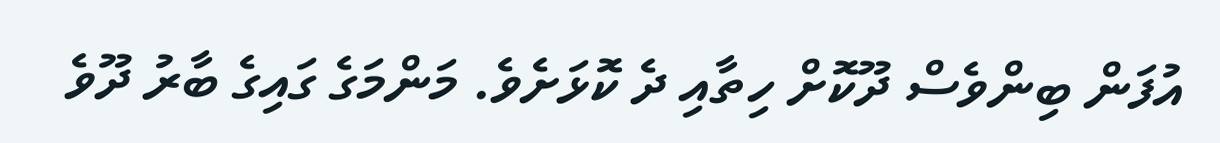އުފަން ބިންވެސް ދޫކޮށް ހިތާއި ދެ ކޮޅަށެވެ. މަންމަގެ ގައިގެ ބާރު ދޫވެ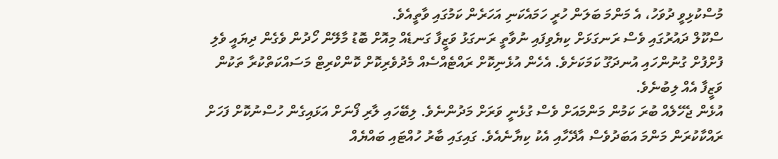މުސްކުޅިވީ ދުވަހު، އެ މަންމަ ބަލަން ހުރީ ހަމައެކަނި އަހަރެން ކަމުގައި ވާތީއެވެ.
ސްކޫލް ދައުރުގައި ވެސް ރަނގަޅަށް ކިޔެވިފައި ނުވާތީ ރަނގަޅު ވަޒީފާ ގަނޑެއް މިއޮށް ބޮޑު މާލޭން ހޯދުން ވެގެން ދިޔައީ ވެލި ފުށްފުށް ގުނުންހައި އުނދަގޫ ކަމަކަށެވެ. އެހެން އުޅެނިކޮށް ރައްޓެއްސެއް މެދުވެރިކޮށް ކޮންކްރިޓް މަސައްކަތްކުރާ ތަކުން ވަޒީފާ އެއް ލިބުނެވެ.
އުޅެން ޖެހޭލެއް ބުރަ ކަމުން މަންމައަށް ވެސް ގުޅެނީ ވަރަށް މަދުންނެވެ. ލިބޭހައި ލާރި ފޯނަށް އަޅައިގެން ހުސްނުކޮށް ފަހަށް ރައްކާކުރަން މަންމަ އަބަދުވެސް އާދޭހާއި އެކު ކިޔާނެއެވެ. ގައިގައި ބާރު ހުއްޓައި ބައްޔެއް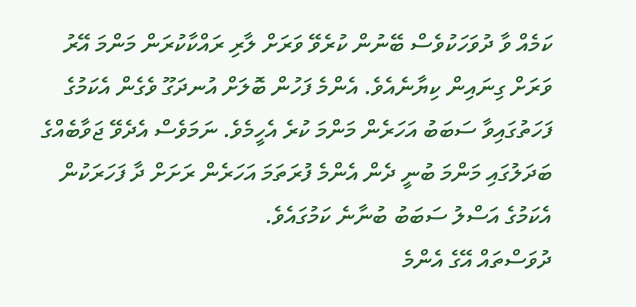ކަމެއް ވާ ދުވަހަކުވެސް ބޭނުން ކުރެވޭ ވަރަށް ލާރި ރައްކާކުރަން މަންމަ އޭރު ވަރަށް ގިނައިން ކިޔާނެއެވެ. އެންމެ ފަހުން ބޮލަށް އުނދަގޫ ވެގެން އެކަމުގެ ފަހަތުގައިވާ ސަބަބު އަހަރެން މަންމަ ކުރެ އެހީމެވެ. ނަމަވެސް އެދެވޭ ޖަވާބެއްގެ ބަދަލުގައި މަންމަ ބުނީ ދެން އެންމެ ފުރަތަމަ އަހަރެން ރަށަށް ދާ ފަހަރަކުން އެކަމުގެ އަސްލު ސަބަބު ބުނާނެ ކަމުގައެވެ.
ދުވަސްތައް އޭގެ އެންމެ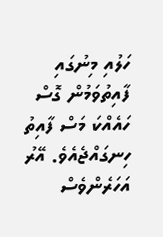ހަލުއި މިނުގައި ފާއިތުވަމުން ގޮސް ހައެއްކަ މަސް ފާއިތު ހިނގައްޖެއެވެ. އޭރު އަހަރެންވެސް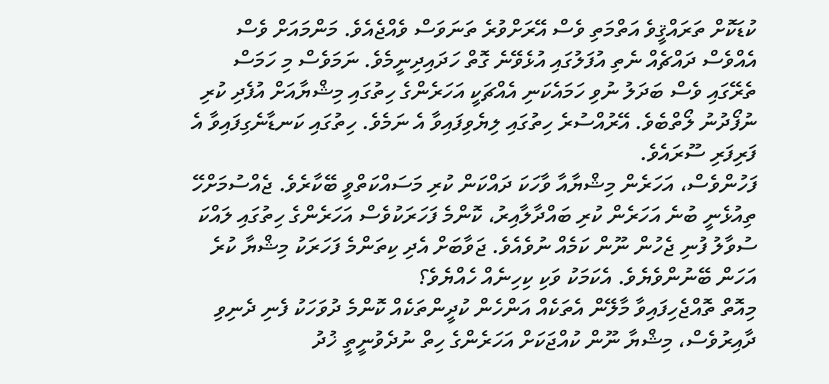ކުޑަކޮށް ތަރައްޤީވެ އަތްމަތި ވެސް އޭރަށްވުރެ ތަނަވަސް ވެއްޖެއެވެ. މަންމައަށް ވެސް އެއްވެސް ދައްޗެއް ނެތި އުފަލުގައި އުޅެވޭނެ ގޮތް ހަދައިދިނީމެވެ. ނަމަވެސް މި ހަމަސް ތެރޭގައި ވެސް ބަދަލު ނުވި ހަމައެކަނި އެއްޗަކީ އަހަރެންގެ ހިތުގައި މިޝްޔާއަށް އުފެދި ކުރި ނުފޯދުނު ލޯތްބެވެ. އޭރުއްސުރެ ހިތުގައި ލިޔެވިފައިވާ އެ ނަމެވެ. ހިތުގައި ކަނޑާނެގިފައިވާ އެ ފަރިފަރި ސޫރައެވެ.
ފަހުންވެސް، އަހަރެން މިޝްޔާއާ ވާހަކަ ދައްކަން ކުރި މަސައްކަތްވީ ބޭކާރެވެ. ޖެއްސުމަށްހޭ ތިއުޅެނީ ބުނެ އަހަރެން ކުރި ބައްދާލާއިރު، ކޮންމެ ފަހަރަކުވެސް އަހަރެންގެ ހިތުގައި ލައްކަ ސުވާލު ފުނި ޖެހުން ނޫން ކަމެއް ނުވެއެވެ. ޖަވާބަށް އެދި ކިތަންމެ ފަހަރަކު މިޝްޔާ ކުރެ އަހަން ބޭނުންވެޔެވެ. އެކަމަކު ވަކި ކިހިނެއް ހެއްޔެވެ؟
މިއޮތް ތޮއްޖެހިފައިވާ މާލޭން އެތަކެއް އަންހެން ކުދީންތަކެއް ކޮންމެ ދުވަހަކު ފެނި ދެނިވި ދާއިރުވެސް، މިޝްޔާ ނޫން ކުއްޖަކަށް އަހަރެންގެ ހިތް ނުދެވުނީތީ ޚުދު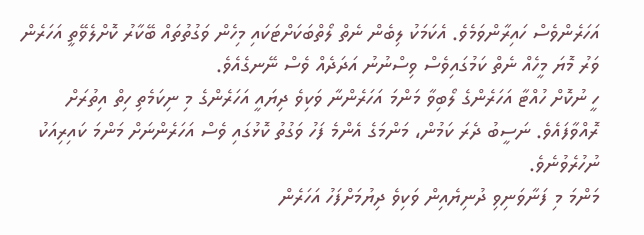އަހަރެންވެސް ހައިރާންވަމެވެ. އެކަމަކު ލިބެން ނެތް ލޯތްބަކަށްޓަކައި މިހެން ވަގުތުތައް ބޭކާރު ކޮށްލެވޭތީ އަހަރެން ވަރު މޮޔަ މީހެއް ނެތް ކަމުގައިވެސް ވިސްނުނު އަދަދެއް ވެސް ނޭނގެއެވެ.
ހީ ނުކޮށް ހުއްޓާ އަހަރެންގެ ލޯބިވާ މަންމަ އަހަރެންނާ ވަކިވެ ދިޔައީ އަހަރެންގެ މި ނިކަމެތި ހިތް އިތުރަށް ރޮއްވާފައެވެ. ނަސީބު ދެރަ ކަމުން، މަންމަގެ އެންމެ ފަހު ވަގުތު ކޮޅުގައި ވެސް އަހަރެންނަށް މަންމަ ކައިރިއަކު ނުހުރެވުނެވެ.
މަންމަ މި ފަނާވަނިވި ދުނިޔެއިން ވަކިވެ ދިޔުމަށްފަހު އަހަރެން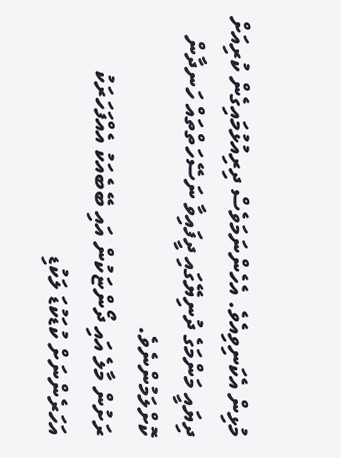މުޅިން އެކަނިވިއެވެ. އެހެންނަމަވެސް ދިރިއުޅުމައިގެން ކުރިއަށް ދިޔައީ މަންމަގެ ދުނިޔޭގައި ދީފައިވާ ނަސޭހަތްތައް ހަނދާން ކޮށްލަމުންނެވެ.
ރަށުން މާލެ އައި ދޯންޏަކުން އައި ބޭބެއަކު އެއްފަހަރަކު އަހަރެންނަށް ކުޑަކުޑަ ލަކުޑި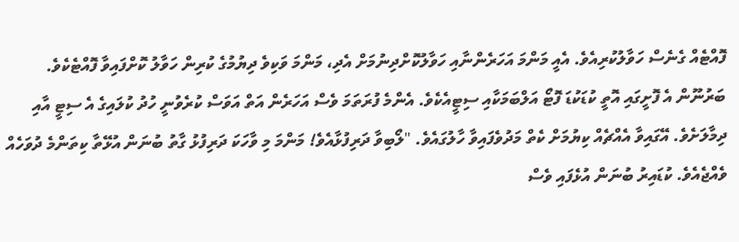ފޮއްޓެއް ގެނެސް ހަވާލުކުރިއެވެ. އެއީ މަންމަ އަހަރެންނާއި ހަވާލުކޮށްދިނުމަށް އެދި، މަންމަ ވަކިވެ ދިޔުމުގެ ކުރިން ހަވާލު ކޮށްފައިވާ ފޮއްޓެކެވެ.
ބަރުނޫން އެ ފޮށީގައި އޮތީ ކުޑަކުޑަ ފޮޓޯ އަލްބަމަކާއި ސިޓީއެކެވެ. އެންމެ ފުރަތަމަ ވެސް އަހަރެން އަތް އަވަސް ކުރެވުނީ ހުދު ކުލައިގެ އެ ސިޓީ އާއި ދިމާލަށެވެ. އޭގައިވާ އެއްޗެއް ކިޔުމަށް ކެތް މަދުވެފައިވާ ހާލުގައެވެ. "ލޯބިވާ ދަރިފުޅާއެވެ! މަންމަ މި ވާހަކަ ދަރިފުޅު ގާތު ބުނަން އުޅޭތާ ކިތަންމެ ދުވަހެއް ވެއްޖެއެވެ. ކުޑައިރު ބުނަން އުޅެފައި ވެސް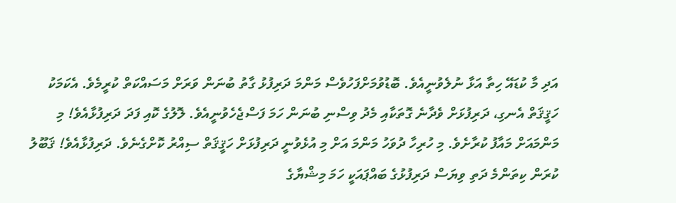އަދި މާ ކުޑައޭ ހިތާ އަޅާ ނުލެވުނީއެވެ. ބޮޑުވުމަށްފަހުވެސް މަންމަ ދަރިފުޅު ގާތު ބުނަން ވަރަށް މަސައްކަތް ކުރީމެވެ. އެކަމަކު ހަޤީޤަތް އެނގި، ދަރިފުޅަށް ވެދާނެ ގޮތަކާއި މެދު ވިސްނި ބުނަން ހަމަ ފަސްޖެހެވުނީއެވެ. ލޮލުގެ ކޮއި ފަދަ ދަރިފުޅާއެވެ! މި މަންމައަށް މައާފު ކުރާށެވެ. މި ހުރިހާ ދުވަހު މަންމަ އަށް މި އުޅެވުނީ ދަރިފުޅަށް ހަޤީޤަތް ސިއްރު ކޮށްގެނެވެ. ދަރިފުޅާއެވެ! ޤަބޫލު ކުރަން ކިތަންމެ ދަތި ވިޔަސް ދަރިފުޅުގެ ބައްޕައަކީ ހަމަ މިޝްޔާގެ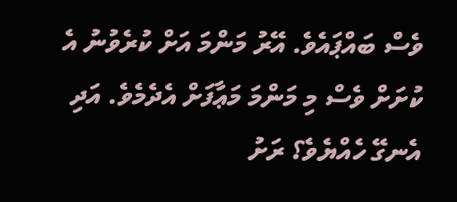ވެސް ބައްޕައެވެ. އޭރު މަންމަ އަށް ކުރެވުނު އެ ކުށަށް ވެސް މި މަންމަ މަޢާފަށް އެދެމެވެ. އަދި އެނގޭ ހެއްޔެވެ؟ ރަށު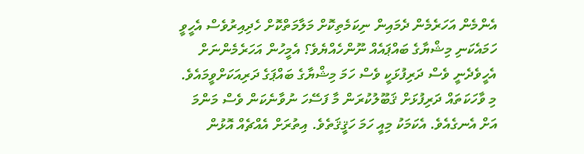އެންމެން އަހަރެމެން ދެމައިން ނިކަމެތިކޮށް މަލާމަތްކޮށް ހެދިއިރުވެސް އެހީވީ ހަމައެކަނި މިޝްޔާގެ ބައްޕައެއް ނޫންހެއްޔެވެ؟ އެމީހުން އަހަރެމެންނަށް އެހީވެދެނީ ވެސް ދަރިފުޅަކީ ވެސް ހަމަ މިޝްޔާގެ ބައްޕަގެ ދަރިއަކަށްވީމައެވެ. މި ވާހަކަތައް ދަރިފުޅަށް ޤަބޫލުކުރަން މާ ފަސޭހަ ނުވާނެކަން ވެސް މަންމަ އަށް އެނގެއެވެ. އެކަމަކު މިއީ ހަމަ ހަޤީޤަތެވެ. އިތުރަށް އެއްޗެއް އޮޅުން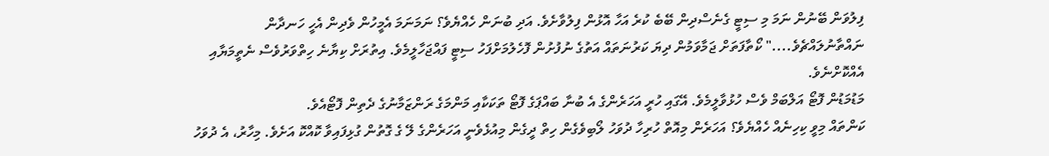ފިލުވަން ބޭނުން ނަމަ މި ސިޓީ ގެނެސްދިން ބޭބެ ކުރެ އަހާ އޮޅުން ފިލުވާށެވެ. އަދި ބުނަން ހެއްޔެވެ؟ ނަމަނަމަ އެމީހުން ވެދިން އެހީ ހަނދާން ނައްތާނުލައްޗެވެ...." ކޯތާފަތަށް ޖަމާވަމުން ދިޔަ ކަރުނަތައް އަތުގެ ނުފުށުން ފޮހެލުމަށްފަހު ސިޓީ ފައްޖަހާލީމެވެ. އިތުރަށް ކިޔާނެ ހިތްވަރުވެސް ނެތީމަޔާއި އެއްކޮށްނެވެ.
މަޑުމަޑުން ފޮޓޯ އަލްބަމް ވެސް ހުޅުވާލީމެވެ. އޭގައި ހުރީ އަހަރެންގެ އެ ބުނާ ބައްޕަގެ ފޮޓޯ ތަކަކާއި މަންމަގެ ރަންޒަމާނުގެ ދެތިން ފޮޓޯއެވެ.
ކަންތައް މިވީ ކިހިނެއް ހެއްޔެވެ؟ އަހަރެން މިއޮތް ހުރިހާ ދުވަހު ލޯބިވެގެން ހިތް ދީގެން މިއުޅެވެނީ އަހަރެންގެ ލޭ ގެ ގޮތުން ގުޅިފައިވާ ކޮއްކޮ އަށެވެ. މިހާރު، އެ ދުވަހު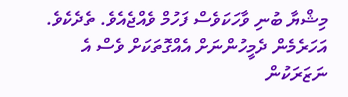މިޝްޔާ ބުނި ވާހަކަވެސް ފަހުމް ވެއްޖެއެވެ. ތެދެކެވެ. އަހަރެމެން ދެމީހުންނަށް އެއްގޮތަކަށް ވެސް އެ ނަޒަރަކުން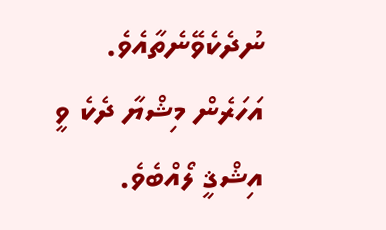ނުދެކެވޭނެތާއެވެ.
އަހަރެން މިޝްޔާ ދެކެ ވީ އިޝްޤީ ލޯއްބެވެ.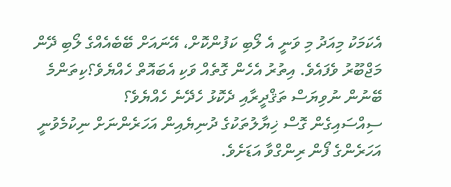އެކަމަކު މިއަދު މި ވަނީ އެ ލޯބި ކަފުންކޮށް، އޭނައަށް ބޭބެއެއްގެ ލޯބި ދޭން މަޖްބޫރު ވެފައެވެ. އިތުރު އެހެން ގޮތެއް ވަކި އެބައޮތް ހެއްޔެވެ؟ކިތަންމެ ބޭނުން ނުވިޔަސް ތަޤްދީރާއި ދެކޮޅު ހެދޭނެ ހެއްޔެވެ؟
ސިއްސައިގެން ގޮސް ޚިޔާލުތަކުގެ ދުނިޔެއިން އަހަރެންނަށް ނިކުމެވުނީ އަހަރެންގެ ފޯން ރިންގްވާ އަޑަށެވެ.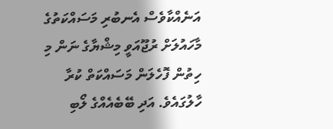އަނެއްކާވެސް އެނބުރި މަސައްކަތުގެ މާހައުލަށް ރުޖޫއަވީ މިޝްޔާގެ ނަން މި ހިތުން ފޮހެލަން މަސައްކަތް ކުރާ ހާލުގައެވެ. އަދި ބޭބެއެއްގެ ލޯބި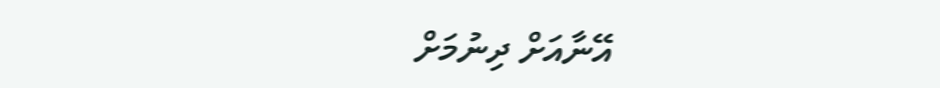އޭނާއަށް ދިނުމަށް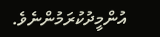އުންމީދުކުރަމުންނެވެ.